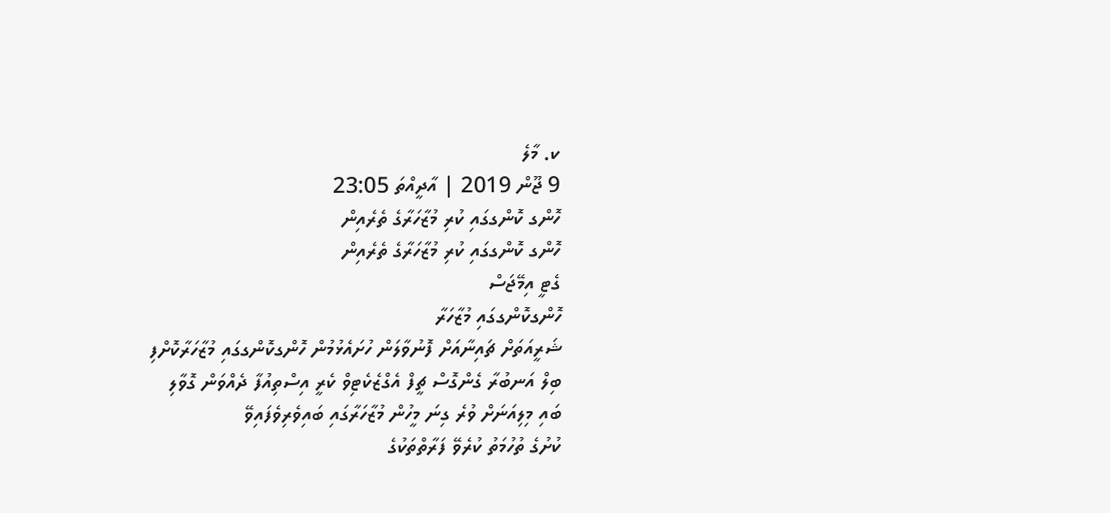ކ. މާލެ
9 ޖޫން 2019 | އާދީއްތަ 23:05
ހޮންގ ކޮންގގައި ކުރި މުޒާހަރާގެ ތެރެއިން
ހޮންގ ކޮންގގައި ކުރި މުޒާހަރާގެ ތެރެއިން
ގެޓީ އިމޭޖަސް
ހޮންގކޮންގގައި މުޒާހަރާ
ޝަރީއަތަށް ޗައިނާއަށް ފޮނުވާލަން ހުށައެޅުމުން ހޮންގކޮންގގައި މުޒާހަރާކޮށްފި
ބިލް އަނބުރާ ގެންގޮސް ޗީފް އެގްޒެކެޓިވް ކެރީ އިސްތިއުފާ ދެއްވަން ގޮވާލި
ބައި މިލިއަނަށް ވުރެ ގިނަ މީހުން މުޒާހަރާގައި ބައިވެރިވެފައިވޭ
ކުށުގެ ތުހުމަތު ކުރެވޭ ފަރާތްތަކުގެ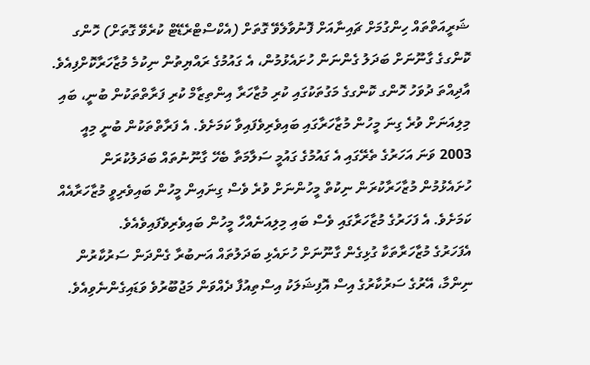ޝަރީއަތްތައް ހިންގުމަށް ޗައިނާއަށް ފޮނުވާލެވޭ ގޮތަށް (އެކްސްޓްރެޑޭޓް ކުރެވޭ ގޮތަށް) ހޮންގ ކޮންގގެ ގާނޫނަށް ބަދަލު ގެންނަން ހުށައެޅުމުން، އެ ގައުމުގެ ރައްޔިތުން ނިކުމެ މުޒާހަރާކޮށްފިއެވެ.
އާދިއްތަ ދުވަހު ހޮންގ ކޮންގގެ މަގުތަކުގައި ކުރި މުޒާހަރާ އިންތިޒާމް ކުރި ފަރާތްތަކުން ބުނީ، ބައި މިލިއަނަށް ވުރެ ގިނަ މީހުން މުޒާހަރާގައި ބައިވެރިވެފައިވާ ކަމަށެވެ. އެ ފަރާތްތަކުން ބުނީ މިއީ 2003 ވަނަ އަހަރުގެ ތެރޭގައި އެ ގައުމުގެ ގައުމީ ސަލާމަތާ ބެހޭ ގާނޫނުތައް ބަދަލުކުރަން ހުށައެޅުމުން މުޒާހަރާކުރަން ނިކުތް މީހުންނަށް ވުރެ ވެސް ގިނައިން މީހުން ބައިވެރިވީ މުޒާހަރާއެއް ކަމަށެވެ. އެ ފަހަރުގެ މުޒާހަރާގައި ވެސް ބައި މިލިއަނެއްހާ މީހުން ބައިވެރިވެފައިވެއެވެ.
އެފަހަރުގެ މުޒާހަރާތަކާ ގުޅިގެން ގާނޫނަށް ހުށައެޅި ބަދަލުތައް އަނބުރާ ގެންދަން ސަރުކާރުން ނިންމާ، އޭރުގެ ސަރުކާރުގެ އިސް އޮފިޝަލަކު އިސްތިއުފާ ދެއްވަން މަޖުބޫރުވެ ވަޑައިގެންނެވިއެވެ.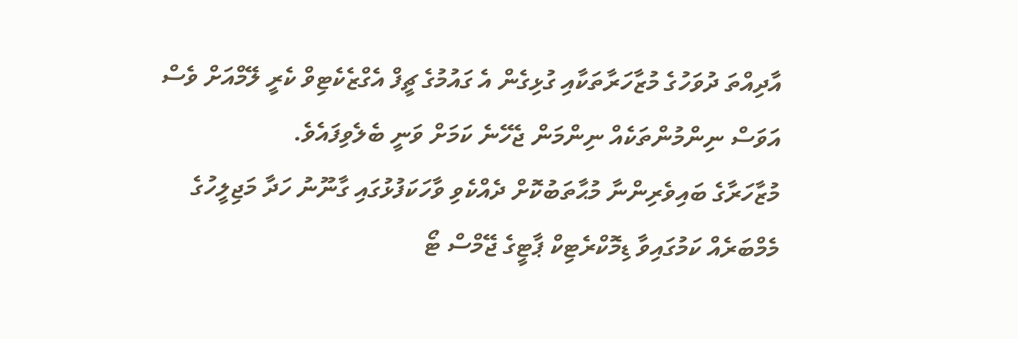އާދިއްތަ ދުވަހުގެ މުޒާހަރާތަކާއި ގުޅިގެން އެ ގައުމުގެ ޗީފް އެގްޒެކެޓިވް ކެރީ ލޭމްއަށް ވެސް އަވަސް ނިންމުންތަކެއް ނިންމަން ޖެހޭނެ ކަމަށް ވަނީ ބެލެވިފައެވެ.
މުޒާހަރާގެ ބައިވެރިންނާ މުޙާތަބުކޮށް ދެއްކެވި ވާހަކަފުޅުގައި ގާނޫނު ހަދާ މަޖިލީހުގެ މެމްބަރެއް ކަމުގައިވާ ޑިމޮކްރެޓިކް ޕާޓީގެ ޖޭމްސް ޓޯ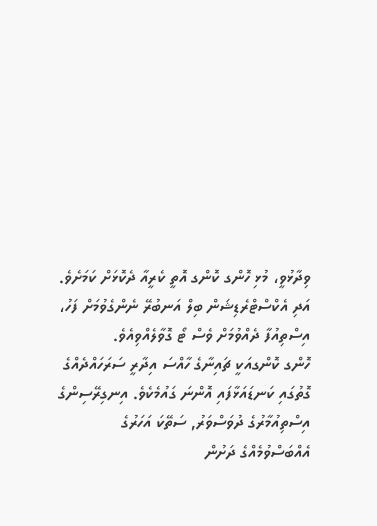ވިދާޅުވީ، މުޅި ހޮންގ ކޮންގ އޮތީ ކެރީއާ ދެކޮޅަށް ކަމަށެވެ. އަދި އެކްސްޓްރެޑިޝަން ބިލް އަނބުރޭ ނެންގެވުމަށް ފަހު، އިސްތިއުފާ ދެއްވުމަށް ވެސް ޓޯ ގޮވާލެއްވިއެވެ.
ހޮންގ ކޮންގއަކީ ޗައިނާގެ ހާއްސަ އިދާރީ ސަރަހައްދެއްގެ ގޮތުގައި ކަނޑައަޅާފައި އޮންނަ ގައުމެކެވެ. އިނގިރޭސިންގެ އިސްތިއުމާރުގެ ދުވަސްވަރު, ސަތޭކަ އަހަރުގެ އެއްބަސްވުމެއްގެ ދަށުން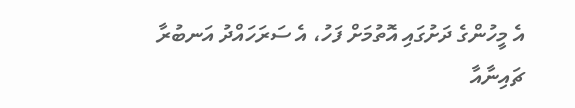އެ މީހުންގެ ދަށުގައި އޮތުމަށް ފަހު، އެ ސަރަހައްދު އަނބުރާ ޗައިނާއާ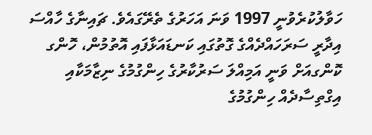ހަވާލުކުރެވުނީ 1997 ވަނަ އަހަރުގެ ތެރޭގައެވެ. ޗައިނާގެ ހާއްސަ އިދާރީ ސަރަހައްދެއްގެ ގޮތުގައި ކަނޑައަޅާފައި އޮތުމުން، ހޮންގ ކޮންގއަށް ވަނީ އަމިއްލަ ސަރުކާރުގެ ހިންގުމުގެ ނިޒާމަކާއި އިގްތިސާދެއް ހިންގުމުގެ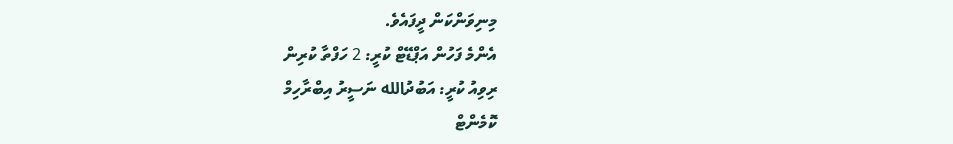މިނިވަންކަން ދީފައެވެ.
އެންމެ ފަހުން އަޕްޑޭޓް ކުރީ: 2 ހަފްތާ ކުރިން
ރިވިއު ކުރީ: އަބުދުالله ނަސީރު އިބްރާހިމް
ކޮމެންޓް